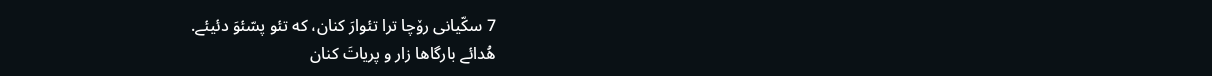7 سکّیانی رۆچا ترا تئوارَ کنان، که تئو پسّئوَ دئیئے.
هُدائے بارگاها زار و پریاتَ کنان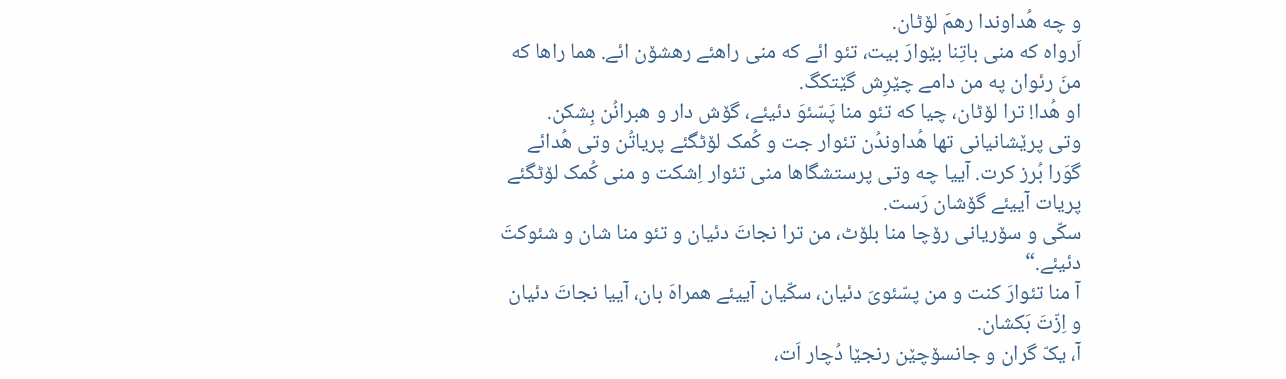و چه هُداوندا رهمَ لۆٹان.
اَرواه که منی باتِنا بێوارَ بیت، تئو ائے که منی راهئے رهشۆن ائے. هما راها که منَ رئوان په من دامے چێرِش گێتکگ.
او هُدا! ترا لۆٹان، چیا که تئو منا پَسّئوَ دئیئے، گۆش دار و هبرانُن بِشکن.
وتی پرێشانیانی تها هُداوندُن تئوار جت و کُمک لۆٹگئے پریاتُن وتی هُدائے گوَرا بُرز کرت. آییا چه وتی پرستشگاها منی تئوار اِشکت و منی کُمک لۆٹگئے پریات آییئے گۆشان رَست.
سکّی و سۆریانی رۆچا منا بلۆٹ، من ترا نجاتَ دئیان و تئو منا شان و شئوکتَ دئیئے.“
آ منا تئوارَ کنت و من پسّئویَ دئیان، سکّیان آییئے همراهَ بان، آییا نجاتَ دئیان و اِزّتَ بَکشان.
آ، یکّ گران و جانسۆچێن رنجێا دُچار اَت،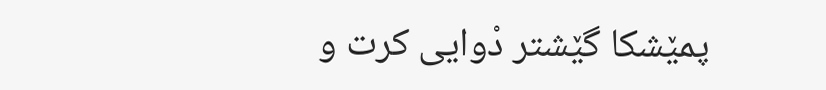پمێشکا گێشتر دْوایی کرت و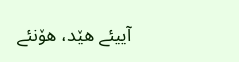آییئے هێد، هۆنئے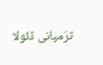ترَمپانی ڈئولا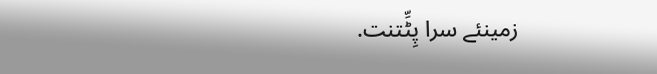زمینئے سرا پِٹِّتنت.